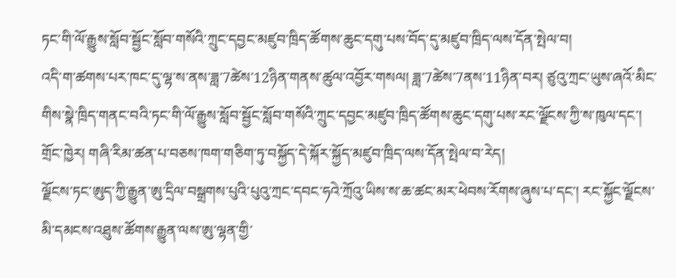ཏང་གི་ལོ་རྒྱུས་སློབ་སྦྱོང་སློབ་གསོའི་ཀྲུང་དབྱང་མཛུབ་ཁྲིད་ཚོགས་ཆུང་དགུ་པས་བོད་དུ་མཛུབ་ཁྲིད་ལས་དོན་སྤེལ་བ།
འདི་ག་ཚགས་པར་ཁང་དུ་ལྷ་ས་ནས་ཟླ་7ཚེས་12ཉིན་གནས་ཚུལ་འབྱོར་གསལ། ཟླ་7ཚེས་7ནས་11ཉིན་བར། ཙུའུ་ཀྲང་ཡུས་ཞའོ་མིང་གིས་སྣེ་ཁྲིད་གནང་བའི་ཏང་གི་ལོ་རྒྱུས་སློབ་སྦྱོང་སློབ་གསོའི་ཀྲུང་དབྱང་མཛུབ་ཁྲིད་ཚོགས་ཆུང་དགུ་པས་རང་ལྗོངས་ཀྱི་ས་ཁུལ་དང་། གྲོང་ཁྱེར། གཞི་རིམ་ཚན་པ་བཅས་ཁག་གཅིག་ཏུ་བསྐྱོད་དེ་སྐོར་སྐྱོད་མཛུབ་ཁྲིད་ལས་དོན་སྤེལ་བ་རེད།
ལྗོངས་ཏང་ཨུད་ཀྱི་རྒྱུན་ཨུ་དྲིལ་བསྒྲགས་པུའི་པུའུ་ཀྲང་དབང་ཧའེ་ཀྲོའུ་ཡིས་ས་ཆ་ཚང་མར་ཕེབས་རོགས་ཞུས་པ་དང་། རང་སྐྱོང་ལྗོངས་མི་དམངས་འཐུས་ཚོགས་རྒྱུན་ལས་ཨུ་ལྷན་གྱི་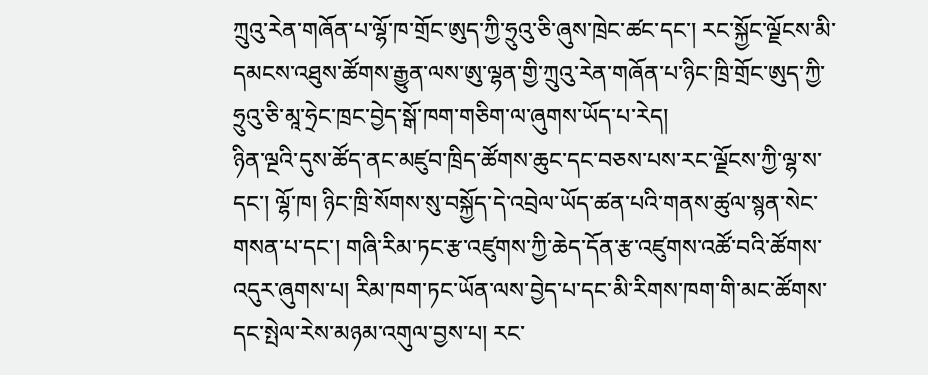ཀྲུའུ་རེན་གཞོན་པ་ལྷོ་ཁ་གྲོང་ཨུད་ཀྱི་ཧྲུའུ་ཅི་ཞུས་ཁྲེང་ཚང་དང་། རང་སྐྱོང་ལྗོངས་མི་དམངས་འཐུས་ཚོགས་རྒྱུན་ལས་ཨུ་ལྷན་གྱི་ཀྲུའུ་རེན་གཞོན་པ་ཉིང་ཁྲི་གྲོང་ཨུད་ཀྱི་ཧྲུའུ་ཅི་མཱ་ཧྲེང་ཁྲང་བྱེད་སྒོ་ཁག་གཅིག་ལ་ཞུགས་ཡོད་པ་རེད།
ཉིན་ལྔའི་དུས་ཚོད་ནང་མཛུབ་ཁྲིད་ཚོགས་ཆུང་དང་བཅས་པས་རང་ལྗོངས་ཀྱི་ལྷ་ས་དང་། ལྷོ་ཁ། ཉིང་ཁྲི་སོགས་སུ་བསྐྱོད་དེ་འབྲེལ་ཡོད་ཚན་པའི་གནས་ཚུལ་སྙན་སེང་གསན་པ་དང་། གཞི་རིམ་ཏང་རྩ་འཛུགས་ཀྱི་ཆེད་དོན་རྩ་འཛུགས་འཚོ་བའི་ཚོགས་འདུར་ཞུགས་པ། རིམ་ཁག་ཏང་ཡོན་ལས་བྱེད་པ་དང་མི་རིགས་ཁག་གི་མང་ཚོགས་དང་སྤེལ་རེས་མཉམ་འགུལ་བྱས་པ། རང་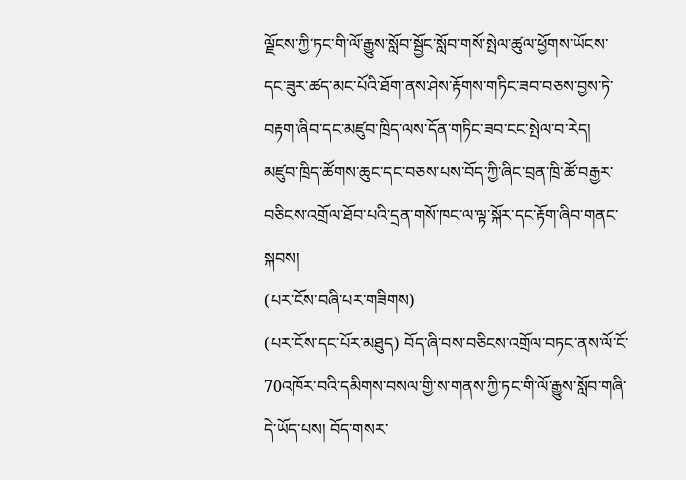ལྗོངས་ཀྱི་ཏང་གི་ལོ་རྒྱུས་སློབ་སྦྱོང་སློབ་གསོ་སྤེལ་ཚུལ་ཕྱོགས་ཡོངས་དང་ཟུར་ཚད་མང་པོའི་ཐོག་ནས་ཤེས་རྟོགས་གཏིང་ཟབ་བཅས་བྱས་ཏེ་བརྟག་ཞིབ་དང་མཛུབ་ཁྲིད་ལས་དོན་གཏིང་ཟབ་ངང་སྤེལ་བ་རེད།
མཛུབ་ཁྲིད་ཚོགས་ཆུང་དང་བཅས་པས་བོད་ཀྱི་ཞིང་བྲན་ཁྲི་ཚོ་བརྒྱར་བཅིངས་འགྲོལ་ཐོབ་པའི་དྲན་གསོ་ཁང་ལ་ལྟ་སྐོར་དང་རྟོག་ཞིབ་གནང་སྐབས།
(པར་ངོས་བཞི་པར་གཟིགས)
(པར་ངོས་དང་པོར་མཐུད) བོད་ཞི་བས་བཅིངས་འགྲོལ་བཏང་ནས་ལོ་ངོ་70འཁོར་བའི་དམིགས་བསལ་གྱི་ས་གནས་ཀྱི་ཏང་གི་ལོ་རྒྱུས་སློབ་གཞི་དེ་ཡོད་པས། བོད་གསར་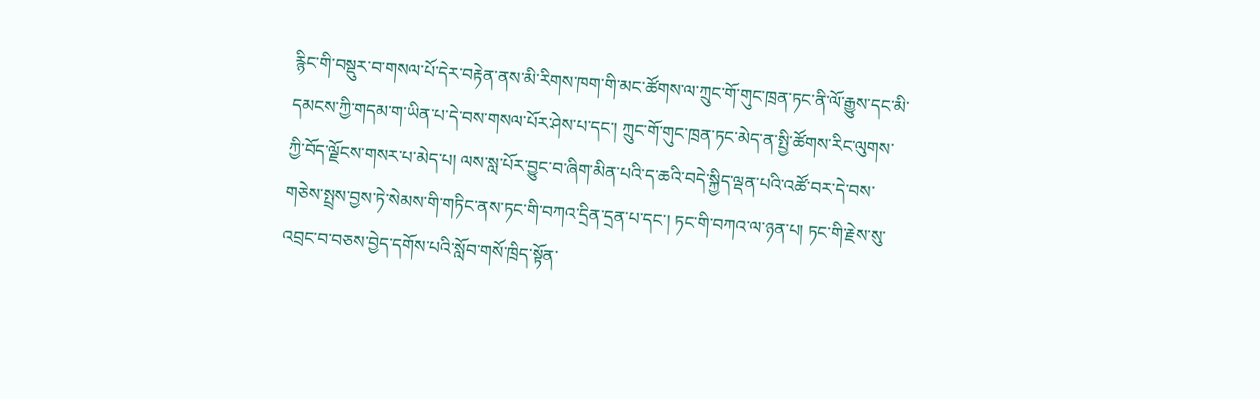རྙིང་གི་བསྡུར་བ་གསལ་པོ་དེར་བརྟེན་ནས་མི་རིགས་ཁག་གི་མང་ཚོགས་ལ་ཀྲུང་གོ་གུང་ཁྲན་ཏང་ནི་ལོ་རྒྱུས་དང་མི་དམངས་ཀྱི་གདམ་ག་ཡིན་པ་དེ་བས་གསལ་པོར་ཤེས་པ་དང་། ཀྲུང་གོ་གུང་ཁྲན་ཏང་མེད་ན་སྤྱི་ཚོགས་རིང་ལུགས་ཀྱི་བོད་ལྗོངས་གསར་པ་མེད་པ། ལས་སླ་པོར་བྱུང་བ་ཞིག་མིན་པའི་ད་ཆའི་བདེ་སྐྱིད་ལྡན་པའི་འཚོ་བར་དེ་བས་གཅེས་སྤྲས་བྱས་ཏེ་སེམས་གི་གཏིང་ནས་ཏང་གི་བཀའ་དྲིན་དྲན་པ་དང་། ཏང་གི་བཀའ་ལ་ཉན་པ། ཏང་གི་རྗེས་སུ་འབྲང་བ་བཅས་བྱེད་དགོས་པའི་སློབ་གསོ་ཁྲིད་སྟོན་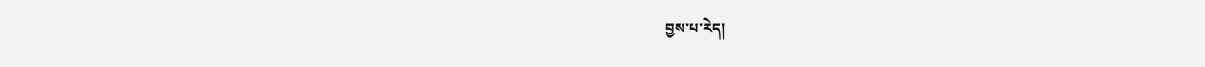བྱས་པ་རེད།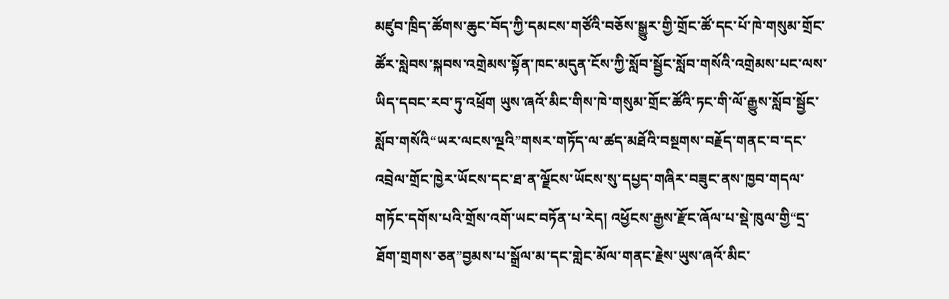མཛུབ་ཁྲིད་ཚོགས་ཆུང་བོད་ཀྱི་དམངས་གཙོའི་བཅོས་སྒྱུར་གྱི་གྲོང་ཚོ་དང་པོ་ཁེ་གསུམ་གྲོང་ཚོར་སླེབས་སྐབས་འགྲེམས་སྟོན་ཁང་མདུན་ངོས་ཀྱི་སློབ་སྦྱོང་སློབ་གསོའི་འགྲེམས་པང་ལས་ཡིད་དབང་རབ་ཏུ་འཕྲོག ཡུས་ཞའོ་མིང་གིས་ཁེ་གསུམ་གྲོང་ཚོའི་ཏང་གི་ལོ་རྒྱུས་སློབ་སྦྱོང་སློབ་གསོའི“ཡར་ལངས་ལྔའི”གསར་གཏོད་ལ་ཚད་མཐོའི་བསྔགས་བརྗོད་གནང་བ་དང་འབྲེལ་གྲོང་ཁྱེར་ཡོངས་དང་ཐ་ན་ལྗོངས་ཡོངས་སུ་དཔྱད་གཞིར་བཟུང་ནས་ཁྱབ་གདལ་གཏོང་དགོས་པའི་གྲོས་འགོ་ཡང་བཏོན་པ་རེད། འཕྱོངས་རྒྱས་རྫོང་ཞོལ་པ་སྡེ་ཁུལ་གྱི“དྲ་ཐོག་གྲགས་ཅན”བྱམས་པ་སྒྲོལ་མ་དང་གླེང་མོལ་གནང་རྗེས་ཡུས་ཞའོ་མིང་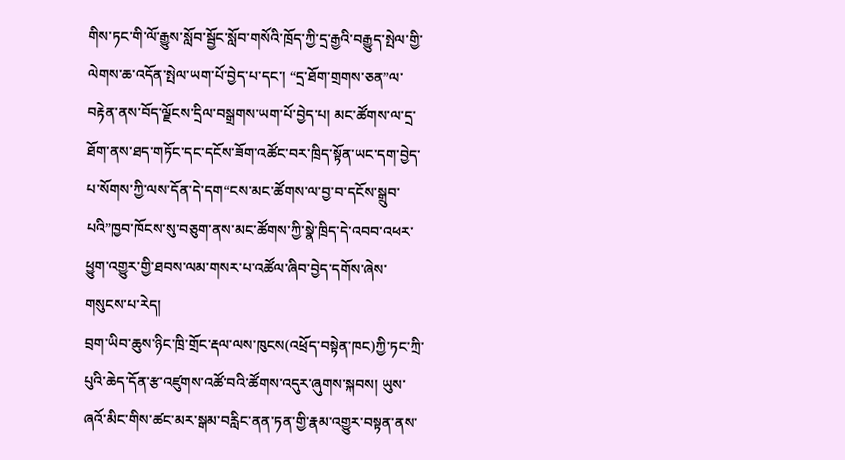གིས་ཏང་གི་ལོ་རྒྱུས་སློབ་སྦྱོང་སློབ་གསོའི་ཁྲོད་ཀྱི་དྲ་རྒྱའི་བརྒྱུད་སྤེལ་གྱི་ལེགས་ཆ་འདོན་སྤེལ་ཡག་པོ་བྱེད་པ་དང་། “དྲ་ཐོག་གྲགས་ཅན”ལ་བརྟེན་ནས་བོད་ལྗོངས་དྲིལ་བསྒྲགས་ཡག་པོ་བྱེད་པ། མང་ཚོགས་ལ་དྲ་ཐོག་ནས་ཐད་གཏོང་དང་དངོས་ཟོག་འཚོང་བར་ཁྲིད་སྟོན་ཡང་དག་བྱེད་པ་སོགས་ཀྱི་ལས་དོན་དེ་དག“ངས་མང་ཚོགས་ལ་བྱ་བ་དངོས་སྒྲུབ་པའི”ཁྱབ་ཁོངས་སུ་བཅུག་ནས་མང་ཚོགས་ཀྱི་སྣེ་ཁྲིད་དེ་འབབ་འཕར་ཕྱུག་འགྱུར་གྱི་ཐབས་ལམ་གསར་པ་འཚོལ་ཞིབ་བྱེད་དགོས་ཞེས་གསུངས་པ་རེད།
བྲག་ཡིབ་ཆུས་ཉིང་ཁྲི་གྲོང་རྡལ་ལས་ཁུངས(འཕྲོད་བསྟེན་ཁང)ཀྱི་ཏང་ཀྲི་པུའི་ཆེད་དོན་རྩ་འཛུགས་འཚོ་བའི་ཚོགས་འདུར་ཞུགས་སྐབས། ཡུས་ཞའོ་མིང་གིས་ཚང་མར་སྒམ་བརླིང་ནན་ཏན་གྱི་རྣམ་འགྱུར་བསྟན་ནས་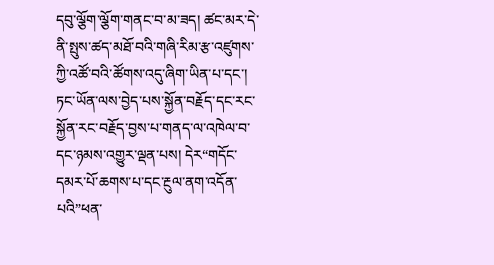དབུ་ལྕོག་ལྕོག་གནང་བ་མ་ཟད། ཚང་མར་དེ་ནི་སྤུས་ཚད་མཐོ་བའི་གཞི་རིམ་རྩ་འཛུགས་ཀྱི་འཚོ་བའི་ཚོགས་འདུ་ཞིག་ཡིན་པ་དང་། ཏང་ཡོན་ལས་བྱེད་པས་སྐྱོན་བརྗོད་དང་རང་སྐྱོན་རང་བརྗོད་བྱས་པ་གནད་ལ་འཁེལ་བ་དང་ཉམས་འགྱུར་ལྡན་པས། དེར“གདོང་དམར་པོ་ཆགས་པ་དང་རྔུལ་ནག་འདོན་པའི”ཕན་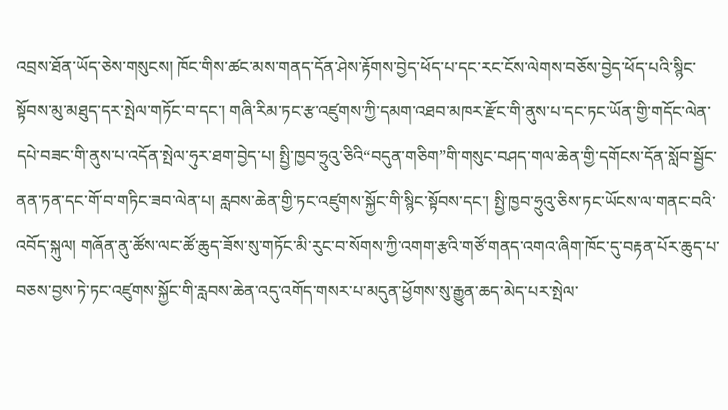འབྲས་ཐོན་ཡོད་ཅེས་གསུངས། ཁོང་གིས་ཚང་མས་གནད་དོན་ཤེས་རྟོགས་བྱེད་ཕོད་པ་དང་རང་ངོས་ལེགས་བཅོས་བྱེད་ཕོད་པའི་སྙིང་སྟོབས་མུ་མཐུད་དར་སྤེལ་གཏོང་བ་དང་། གཞི་རིམ་ཏང་རྩ་འཛུགས་ཀྱི་དམག་འཐབ་མཁར་རྫོང་གི་ནུས་པ་དང་ཏང་ཡོན་གྱི་གདོང་ལེན་དཔེ་བཟང་གི་ནུས་པ་འདོན་སྤེལ་ཧུར་ཐག་བྱེད་པ། སྤྱི་ཁྱབ་ཧྲུའུ་ཅིའི“བདུན་གཅིག”གི་གསུང་བཤད་གལ་ཆེན་གྱི་དགོངས་དོན་སློབ་སྦྱོང་ནན་ཏན་དང་གོ་བ་གཏིང་ཟབ་ལེན་པ། རླབས་ཆེན་གྱི་ཏང་འཛུགས་སྐྱོང་གི་སྙིང་སྟོབས་དང་། སྤྱི་ཁྱབ་ཧྲུའུ་ཅིས་ཏང་ཡོངས་ལ་གནང་བའི་འབོད་སྐུལ། གཞོན་ནུ་ཚོས་ལང་ཚོ་ཆུད་ཟོས་སུ་གཏོང་མི་རུང་བ་སོགས་ཀྱི་འགག་རྩའི་གཙོ་གནད་འགའ་ཞིག་ཁོང་དུ་བརྟན་པོར་ཆུད་པ་བཅས་བྱས་ཏེ་ཏང་འཛུགས་སྐྱོང་གི་རླབས་ཆེན་འདུ་འགོད་གསར་པ་མདུན་ཕྱོགས་སུ་རྒྱུན་ཆད་མེད་པར་སྤེལ་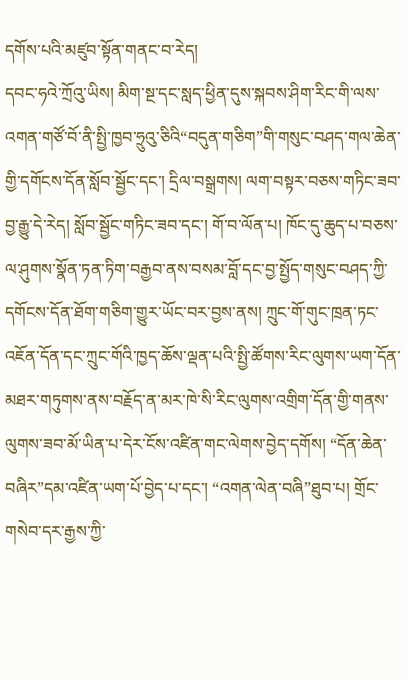དགོས་པའི་མཛུབ་སྟོན་གནང་བ་རེད།
དབང་ཧའེ་ཀྲོའུ་ཡིས། མིག་སྔ་དང་སླད་ཕྱིན་དུས་སྐབས་ཤིག་རིང་གི་ལས་འགན་གཙོ་བོ་ནི་སྤྱི་ཁྱབ་ཧྲུའུ་ཅིའི“བདུན་གཅིག”གི་གསུང་བཤད་གལ་ཆེན་གྱི་དགོངས་དོན་སློབ་སྦྱོང་དང་། དྲིལ་བསྒྲགས། ལག་བསྟར་བཅས་གཏིང་ཟབ་བྱ་རྒྱུ་དེ་རེད། སློབ་སྦྱོང་གཏིང་ཟབ་དང་། གོ་བ་ལོན་པ། ཁོང་དུ་ཆུད་པ་བཅས་ལ་ཤུགས་སྣོན་ཏན་ཏིག་བརྒྱབ་ནས་བསམ་བློ་དང་བྱ་སྤྱོད་གསུང་བཤད་ཀྱི་དགོངས་དོན་ཐོག་གཅིག་གྱུར་ཡོང་བར་བྱས་ནས། ཀྲུང་གོ་གུང་ཁྲན་ཏང་འཇོན་དོན་དང་ཀྲུང་གོའི་ཁྱད་ཆོས་ལྡན་པའི་སྤྱི་ཚོགས་རིང་ལུགས་ཡག་དོན་མཐར་གཏུགས་ནས་བརྗོད་ན་མར་ཁེ་སི་རིང་ལུགས་འགྲིག་དོན་གྱི་གནས་ལུགས་ཟབ་མོ་ཡིན་པ་དེར་ངོས་འཛིན་གང་ལེགས་བྱེད་དགོས། “དོན་ཆེན་བཞིར”དམ་འཛིན་ཡག་པོ་བྱེད་པ་དང་། “འགན་ལེན་བཞི”ཐུབ་པ། གྲོང་གསེབ་དར་རྒྱས་ཀྱི་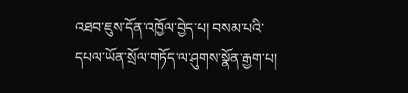འཐབ་ཇུས་དོན་འཁྱོལ་བྱེད་པ། བསམ་པའི་དཔལ་ཡོན་སྲོལ་གཏོད་ལ་ཤུགས་སྣོན་རྒྱག་པ།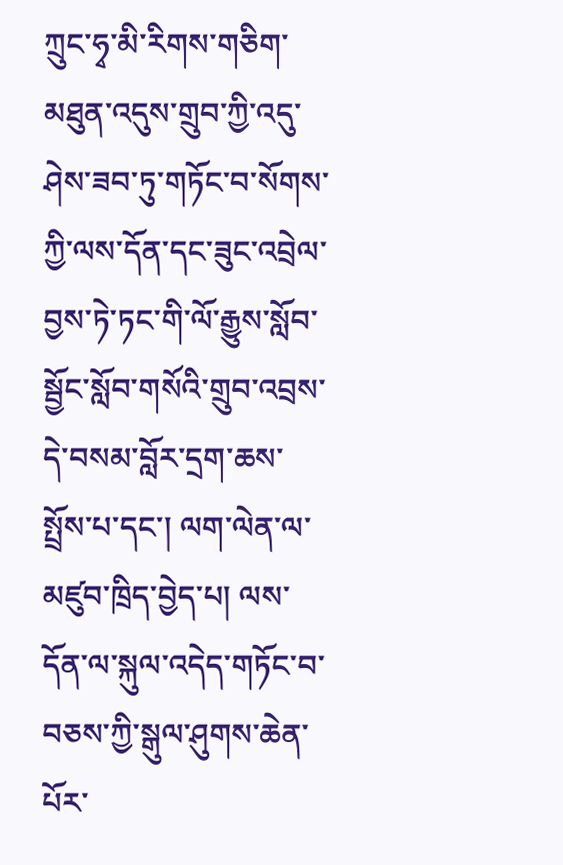ཀྲུང་ཧྭ་མི་རིགས་གཅིག་མཐུན་འདུས་གྲུབ་ཀྱི་འདུ་ཤེས་ཟབ་ཏུ་གཏོང་བ་སོགས་ཀྱི་ལས་དོན་དང་ཟུང་འབྲེལ་བྱས་ཏེ་ཏང་གི་ལོ་རྒྱུས་སློབ་སྦྱོང་སློབ་གསོའི་གྲུབ་འབྲས་དེ་བསམ་བློར་དྲག་ཆས་སྤྲོས་པ་དང་། ལག་ལེན་ལ་མཛུབ་ཁྲིད་བྱེད་པ། ལས་དོན་ལ་སྐུལ་འདེད་གཏོང་བ་བཅས་ཀྱི་སྒུལ་ཤུགས་ཆེན་པོར་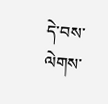དེ་བས་ལེགས་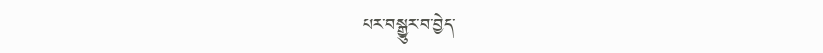པར་བསྒྱུར་བ་བྱེད་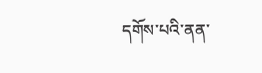དགོས་པའི་ནན་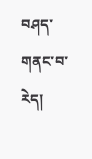བཤད་གནང་བ་རེད།